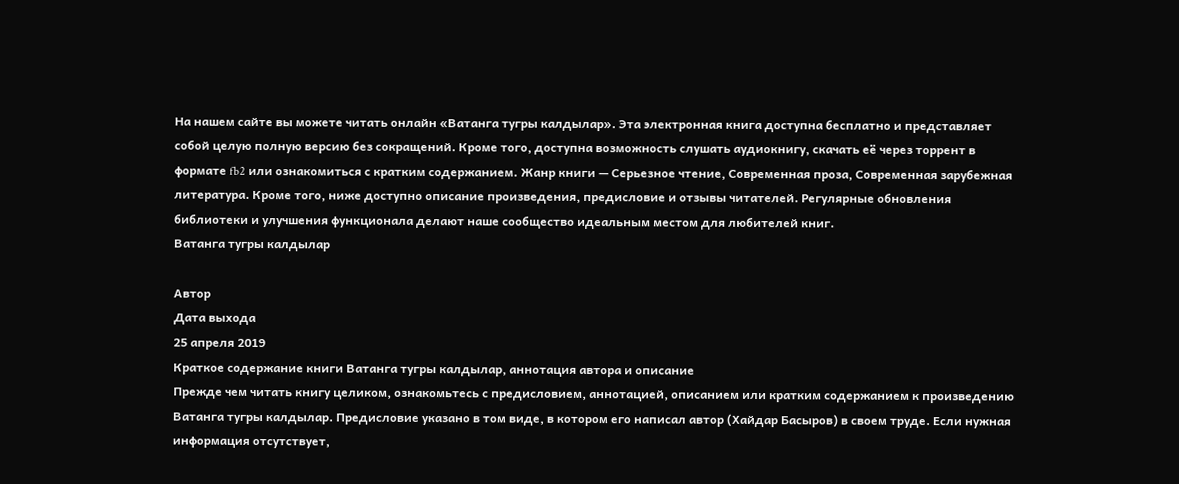На нашем сайте вы можете читать онлайн «Ватанга тугры калдылар». Эта электронная книга доступна бесплатно и представляет собой целую полную версию без сокращений. Кроме того, доступна возможность слушать аудиокнигу, скачать её через торрент в формате fb2 или ознакомиться с кратким содержанием. Жанр книги — Серьезное чтение, Современная проза, Современная зарубежная литература. Кроме того, ниже доступно описание произведения, предисловие и отзывы читателей. Регулярные обновления библиотеки и улучшения функционала делают наше сообщество идеальным местом для любителей книг.
Ватанга тугры калдылар

Автор
Дата выхода
25 апреля 2019
Краткое содержание книги Ватанга тугры калдылар, аннотация автора и описание
Прежде чем читать книгу целиком, ознакомьтесь с предисловием, аннотацией, описанием или кратким содержанием к произведению Ватанга тугры калдылар. Предисловие указано в том виде, в котором его написал автор (Хайдар Басыров) в своем труде. Если нужная информация отсутствует,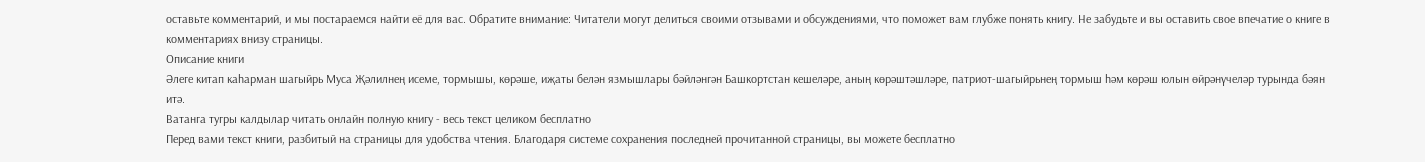оставьте комментарий, и мы постараемся найти её для вас. Обратите внимание: Читатели могут делиться своими отзывами и обсуждениями, что поможет вам глубже понять книгу. Не забудьте и вы оставить свое впечатие о книге в комментариях внизу страницы.
Описание книги
Әлеге китап каһарман шагыйрь Муса Җәлилнең исеме, тормышы, көрәше, иҗаты белән язмышлары бәйләнгән Башкортстан кешеләре, аның көрәштәшләре, патриот-шагыйрьнең тормыш һәм көрәш юлын өйрәнүчеләр турында бәян итә.
Ватанга тугры калдылар читать онлайн полную книгу - весь текст целиком бесплатно
Перед вами текст книги, разбитый на страницы для удобства чтения. Благодаря системе сохранения последней прочитанной страницы, вы можете бесплатно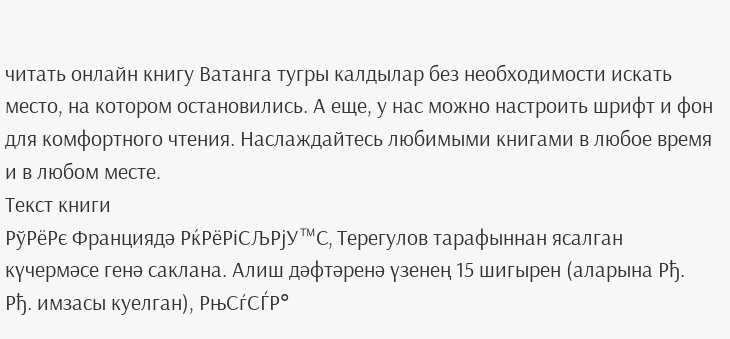читать онлайн книгу Ватанга тугры калдылар без необходимости искать место, на котором остановились. А еще, у нас можно настроить шрифт и фон для комфортного чтения. Наслаждайтесь любимыми книгами в любое время и в любом месте.
Текст книги
РўРёРє Франциядә РќРёРіСЉРјУ™С‚ Терегулов тарафыннан ясалган күчермәсе генә саклана. Алиш дәфтәренә үзенең 15 шигырен (аларына Рђ. Рђ. имзасы куелган), РњСѓСЃР°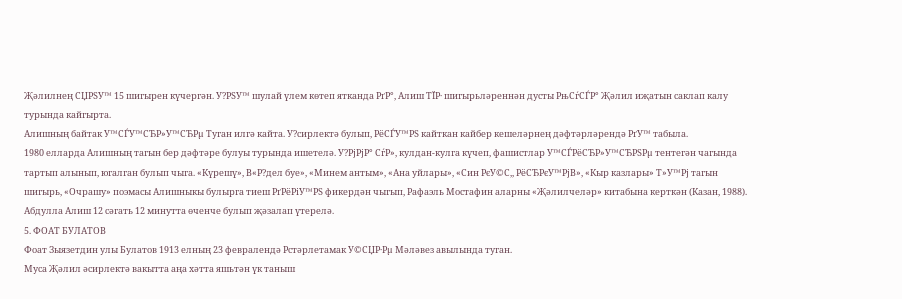Җәлилнең СЏРЅУ™ 15 шигырен күчергән. У?РЅУ™ шулай үлем көтеп ятканда РґР°, Алиш ТЇР· шигырьләреннән дусты РњСѓСЃР° Җәлил иҗатын саклап калу турында кайгырта.
Алишның байтак У™СЃУ™СЂР»У™СЂРµ Туган илгә кайта. У?сирлектә булып, РёСЃУ™РЅ кайткан кайбер кешеләрнең дәфтәрләрендә РґУ™ табыла.
1980 елларда Алишның тагын бер дәфтәре булуы турында ишетелә. У?РјРјР° СѓР», кулдан-кулга күчеп, фашистлар У™СЃРёСЂР»У™СЂРЅРµ тентегән чагында тартып алынып, югалган булып чыга. «Күрешү», В«Р?дел буе», «Минем антым», «Ана уйлары», «Син РєУ©С‚, РёСЂРєУ™РјВ», «Кыр казлары» Т»У™Рј тагын шигырь, «Очрашу» поэмасы Алишныкы булырга тиеш РґРёРіУ™РЅ фикердән чыгып, Рафаэль Мостафин аларны «Җәлилчеләр» китабына керткән (Казан, 1988).
Абдулла Алиш 12 сәгать 12 минутта өченче булып җәзалап үтерелә.
5. ФОАТ БУЛАТОВ
Фоат Зыязетдин улы Булатов 1913 елның 23 февралендә Рстәрлетамак У©СЏР·Рµ Мәләвез авылында туган.
Муса Җәлил әсирлектә вакытта аңа хәтта яшьтән үк таныш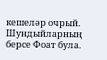кешеләр очрый. Шундыйларның берсе Фоат була.